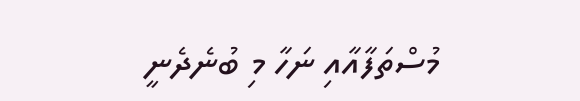މުސްތަފާއާއި ނަހާ މި ބުނެދެނީ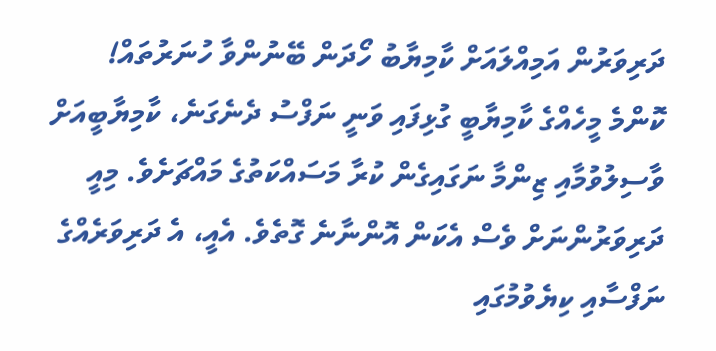ދަރިވަރުން އަމިއްލައަށް ކާމިޔާބު ހޯދަން ބޭނުންވާ ހުނަރުތައް!
ކޮންމެ މީހެއްގެ ކާމިޔާބީ ގުޅިފައި ވަނީ ނަފްސު ދެނެގަނެ، ކާމިޔާބީއަށް ވާސިލުވުމާއި ޒިންމާ ނަގައިގެން ކުރާ މަސައްކަތުގެ މައްޗަށެވެ. މިއީ ދަރިވަރުންނަށް ވެސް އެކަން އޮންނާނެ ގޮތެވެ. އެއީ، އެ ދަރިވަރެއްގެ ނަފްސާއި ކިޔެވުމުގައި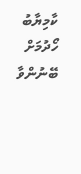ކާމިޔާބު ހޯދުމަށް ބޭނުންވާ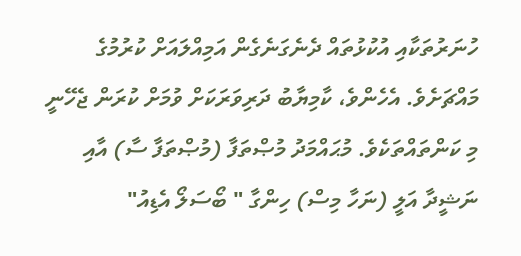ހުނަރުތަކާއި އުކުޅުތައް ދެނެގަނެގެން އަމިއްލައަށް ކުރުމުގެ މައްޗަށެވެ. އެހެންވެ، ކާމިޔާބު ދަރިވަރަކަށް ވުމަށް ކުރަން ޖެހޭނީ މި ކަންތައްތަކެވެ. މުޙައްމަދު މުޞްތަފާ (މުޞްތަފާ ސާ) އާއި ނަޝީދާ އަލީ (ނަހާ މިސް) ހިންގާ " ބޯސަލޯ އެޑިއު"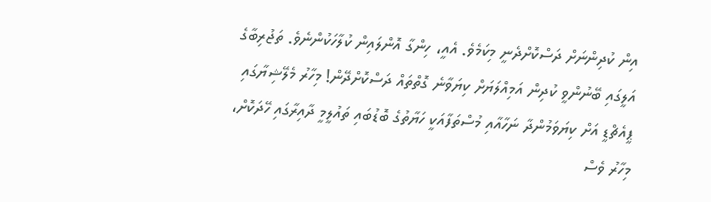އިން ކުދިންނަށް ދަސްކޮށްދެނީ މިކަމެވެ. އެއީ، ހިންގާ އޮންލައިން ކުލާހަކުންނެވެ. ތަޖުރިބާގެ އަލީގައި ބޭނުންވީ ކުދިން އަމިއްލަޔަށް ކިޔަވާނެ ގޮތްތައް ދަސްކޮށްދޭން! މިހާރު މެލޭޝިޔާގައި ޕީއެޗްޑީ އަށް ކިޔަވަމުންދާ ނަހާއާއި މުސްތަފާއަކީ ހަޔާތުގެ ބޮޑުބައި ތައުލީމީ ދާއިރާގައި ހޭދަކޮށް، މިހާރު ވެސް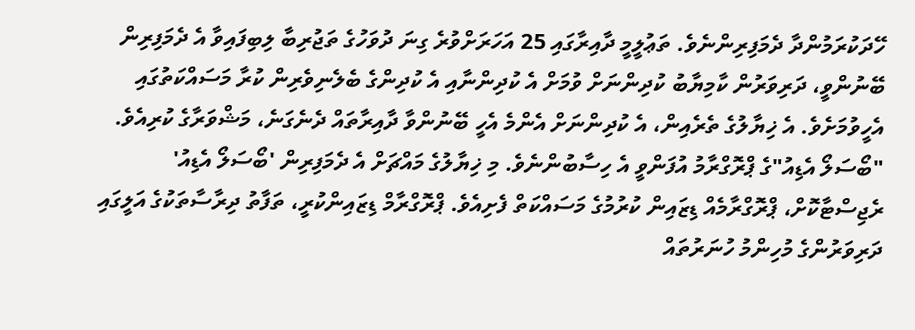ހޭދަކުރަމުންދާ ދެމަފިރިންނެވެ. ތަޢުލީމީ ދާއިރާގައި 25 އަހަރަށްވުރެ ގިނަ ދުވަހުގެ ތަޖުރިބާ ލިބިފައިވާ އެ ދެމަފިރިން ބޭނުންވީ، ދަރިވަރުން ކާމިޔާބު ކުދިންނަށް ވުމަށް އެ ކުދިންނާއި އެ ކުދިންގެ ބެލެނިވެރިން ކުރާ މަސައްކަތުގައި އެހީވުމަށެވެ. އެ ޚިޔާލުގެ ތެރެއިން، އެ ކުދިންނަށް އެންމެ އެހީ ބޭނުންވާ ދާއިރާތައް ދެނެގަނެ، މަޝްވަރާގެ ކުރިއެވެ. "ބޯސަލޯ އެޑިއު"ގެ ޕްރޮގްރާމު އުފަންވީ އެ ހިސާބުންނެވެ. މި ޚިޔާލުގެ މައްޗަށް އެ ދެމަފިރިން 'ބޯސަލޯ އެޑިއު' ރެޖިސްޓާކޮށް، ޕްރޮގްރާމެއް ޑިޒައިން ކުރުމުގެ މަސައްކަތް ފެށިއެވެ. ޕްރޮގްރާމް ޑިޒައިންކުރީ، ތަފާތު ދިރާސާތަކުގެ އަލީގައި ދަރިވަރުންގެ މުހިންމު ހުނަރުތައް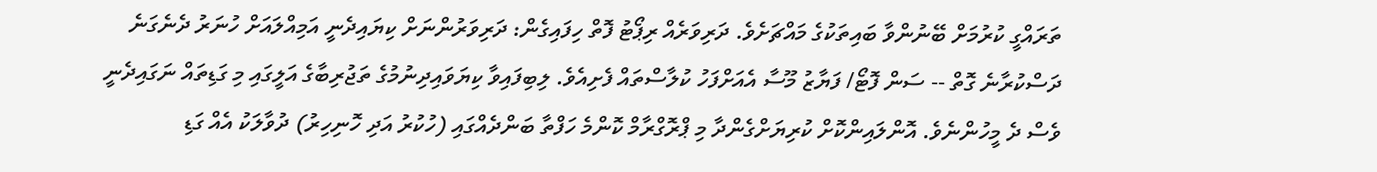ތަރައްގީ ކުރުމަށް ބޭނުންވާ ބައިތަކުގެ މައްޗަށެވެ. ދަރިވަރެއް ރިޕޯޓު ފޮތް ހިފައިގެން: ދަރިވަރުންނަށް ކިޔައިދެނީ އަމިއްލައަށް ހުނަރު ދެނެގަނެ ދަސްކުރާނެ ގޮތް -- ސަން ފޮޓޯ/ ފަޔާޒު މޫސާ އެއަށްފަހު ކުލާސްތައް ފެށިއެވެ. ލިބިފައިވާ ކިޔަވައިދިނުމުގެ ތަޖުރިބާގެ އަލީގައި މި ގަޑިތައް ނަގައިދެނީ ވެސް ދެ މީހުންނެވެ. އޮންލައިންކޮށް ކުރިޔަށްގެންދާ މި ޕްރޮގްރާމް ކޮންމެ ހަފްތާ ބަންދެއްގައި (ހުކުރު އަދި ހޮނިހިރު) ދުވާލަކު އެއް ގަޑި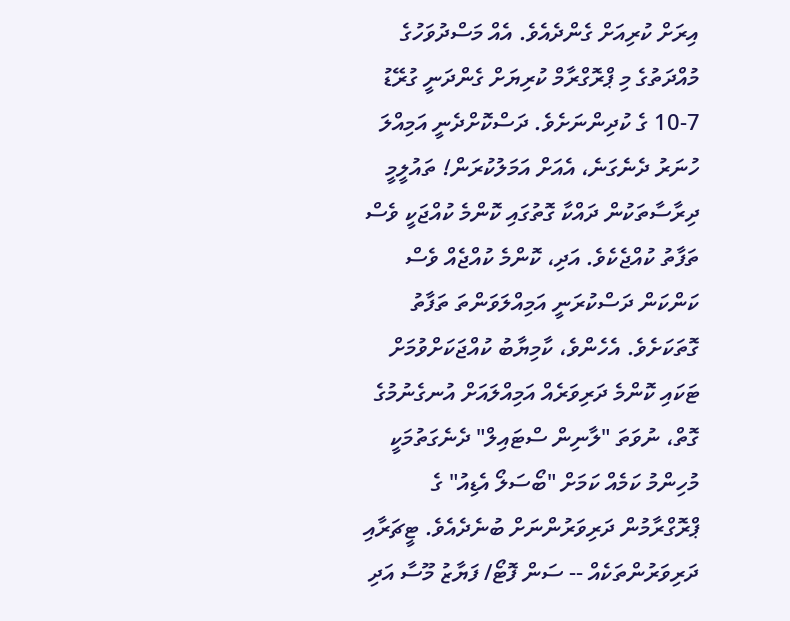އިރަށް ކުރިއަށް ގެންދެއެވެ. އެއް މަސްދުވަހުގެ މުއްދަތުގެ މި ޕްރޮގްރާމް ކުރިޔަށް ގެންދަނީ ގުރޭޑު 7-10 ގެ ކުދިންނަށެވެ. ދަސްކޮށްދެނީ އަމިއްލަ ހުނަރު ދެނެގަނެ، އެއަށް އަމަލުކުރަން! ތައުލީމީ ދިރާސާތަކުން ދައްކާ ގޮތުގައި ކޮންމެ ކުއްޖަކީ ވެސް ތަފާތު ކުއްޖެކެވެ. އަދި، ކޮންމެ ކުއްޖެއް ވެސް ކަންކަން ދަސްކުރަނީ އަމިއްލަވަންތަ ތަފާތު ގޮތަކަށެވެ. އެހެންވެ، ކާމިޔާބު ކުއްޖަކަށްވުމަށް ޓަކައި ކޮންމެ ދަރިވަރެއް އަމިއްލައަށް އުނގެނުމުގެ ގޮތް، ނުވަތަ "ލާނިން ސްޓައިލް" ދެނެގަތުމަކީ މުހިންމު ކަމެއް ކަމަށް "ބޯސަލޯ އެޑިއު" ގެ ޕްރޮގްރާމުން ދަރިވަރުންނަށް ބުނެދެއެވެ. ޓީޗަރާއި ދަރިވަރުންތަކެއް -- ސަން ފޮޓޯ/ ފަޔާޒު މޫސާ އަދި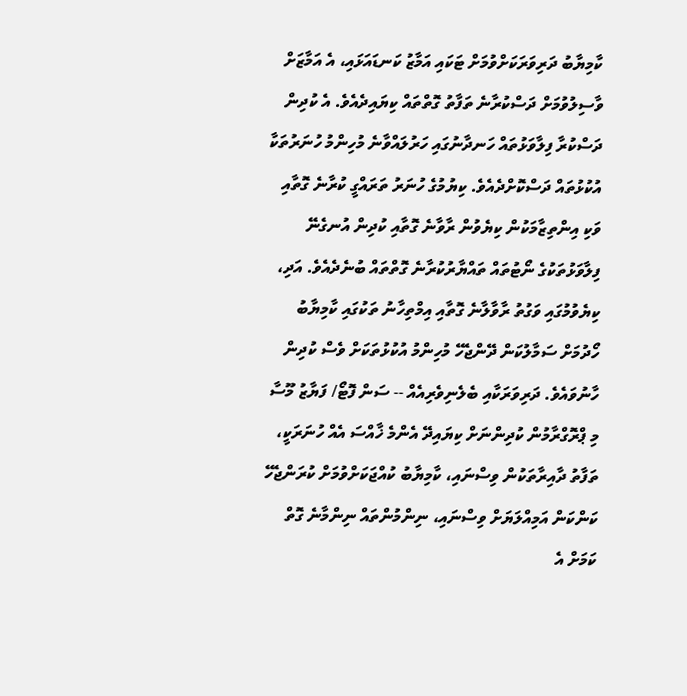ކާމިޔާބު ދަރިވަރަކަށްވުމަށް ޓަކައި އަމާޒު ކަނޑައަޅައި، އެ އަމާޒަށް ވާސިލުވުމަށް ދަސްކުރާނެ ތަފާތު ގޮތްތައް ކިޔައިދެއެވެ. އެ ކުދިން ދަސްކުރާ ފިލާވަޅުތައް ހަނދާނުގައި ހަރުލައްވާނެ މުހިންމު ހުނަރުތަކާ އުކުޅުތައް ދަސްކޮށްދެއެވެ. ކިޔުމުގެ ހުނަރު ތަރައްގީ ކުރާނެ ގޮތާއި ވަކި އިންތިޒާމަކުން ކިޔެވުން ރާވާނެ ގޮތާއި ކުދިން އުނގެނޭ ފިލާވަޅުތަކުގެ ނޯޓުތައް ތައްޔާރުކުރާނެ ގޮތްތައް ބުނެދެއެވެ. އަދި، ކިޔެވުމުގައި ވަގުތު ރާވާލާނެ ގޮތާއި އިމްތިހާނު ތަކުގައި ކާމިޔާބު ހޯދުމަށް ސަމާލުކަން ދޭންޖެހޭ މުހިންމު އުކުޅުތަކަށް ވެސް ކުދިން ހާނުވައެވެ. ދަރިވަރަކާއި ބެލެނިވެރިއެއް -- ސަން ފޮޓޯ/ ފަޔާޒު މޫސާ މި ޕްރޮގްރާމުން ކުދިންނަށް ކިޔައިދޭ އެންމެ ޚާއްސަ އެއް ހުނަރަކީ، ތަފާތު ދާއިރާތަކުން ވިސްނައި، ކާމިޔާބު ކުއްޖަކަށްވުމަށް ކުރަންޖެހޭ ކަންކަން އަމިއްލަޔަށް ވިސްނައި، ނިންމުންތައް ނިންމާނެ ގޮތް ކަމަށް އެ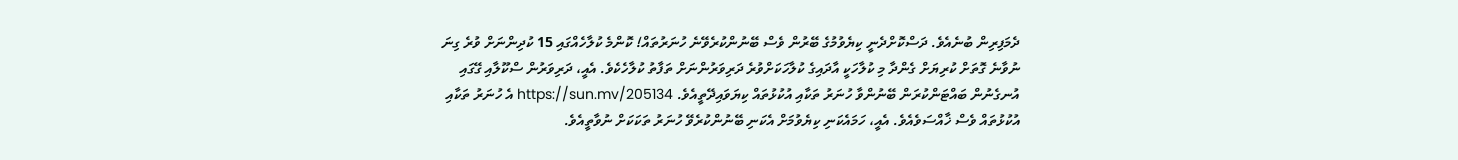ދެމަފިރިން ބުނެއެވެ. ދަސްކޮށްދެނީ ކިޔެވުމުގެ ބޭރުން ވެސް ބޭނުންކުރެވޭނެ ހުނަރުތައް! ކޮންމެ ކުލާހެއްގައި 15 ކުދިންނަށް ވުރެ ގިނަ ނުވާނެ ގޮތަށް ކުރިޔަށް ގެންދާ މި ކުލާހަކީ އާދައިގެ ކުލާހަކަށްވުރެ ދަރިވަރުންނަށް ތަފާތު ކުލާހެކެވެ. އެއީ، ދަރިވަރުން ސްކޫލާއި ގޭގައި އުނގެނުން ބައްޓަންކުރަން ބޭނުންވާ ހުނަރު ތަކާއި އުކުޅުތައް ކިޔަވައިދޭތީއެވެ. https://sun.mv/205134 އެ ހުނަރު ތަކާއި އުކުޅުތައް ވެސް ޚާއްސަވެއެވެ. އެއީ، ހަމައެކަނި ކިޔެވުމަށް އެކަނި ބޭނުންކުރެވޭ ހުނަރު ތަކަކަށް ނުވާތީއެވެ.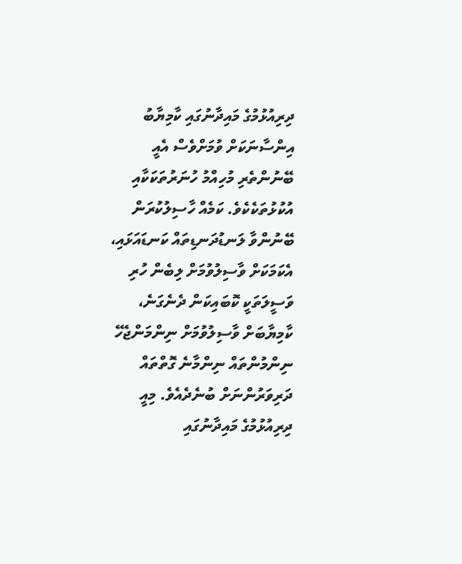ދިރިއުޅުމުގެ މައިދާނުގައި ކާމިޔާބު އިންސާނަކަށް ވުމަށްވެސް އެއީ ބޭނުންތެރި މުހިއްމު ހުނަރުތަކަކާއި އުކުޅުތަކެކެވެ. ކަމެއް ހާސިލުކުރަން ބޭނުންވާ ލަނޑުދަނޑިތައް ކަނޑައަޅައި، އެކަމަކަށް ވާސިލުވުމަށް ލިބެން ހުރި ވަސީލަތަކީ ކޮބައިކަން ދެނެގަނެ، ކާމިޔާބަށް ވާސިލުވުމަށް ނިންމަންޖެހޭ ނިންމުންތައް ނިންމާނެ ގޮތްތައް ދަރިވަރުންނަށް ބުނެދެއެވެ. މިއީ ދިރިއުޅުމުގެ މައިދާނުގައި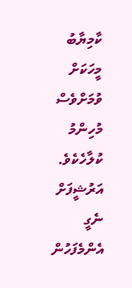ކާމިޔާބު މީހަކަށް ވުމަށްވެސް މުހިންމު ކުލާހެކެވެ.
އަރުޝީފަށް ނެގީ
އެންމެފަހުން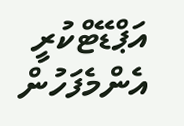އަޕްޑޭޓްކުރީ
އެންމެފަހުން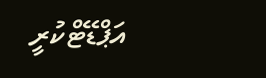އަޕްޑޭޓްކުރީ